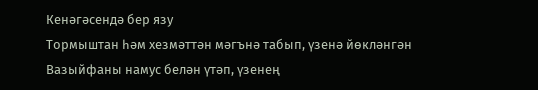Кенәгәсендә бер язу
Тормыштан һәм хезмәттән мәгънә табып, үзенә йөкләнгән Вазыйфаны намус белән үтәп, үзенең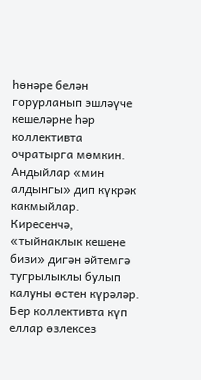һөнәре белән горурланып эшләүче кешеләрне һәр коллективта очратырга мөмкин. Андыйлар «мин алдынгы» дип күкрәк какмыйлар. Киресенчә, «тыйнаклык кешене бизи» дигән әйтемгә тугрылыклы булып калуны өстен күрәләр. Бер коллективта күп еллар өзлексез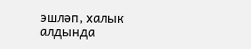эшләп, халык алдында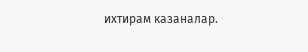ихтирам казаналар.